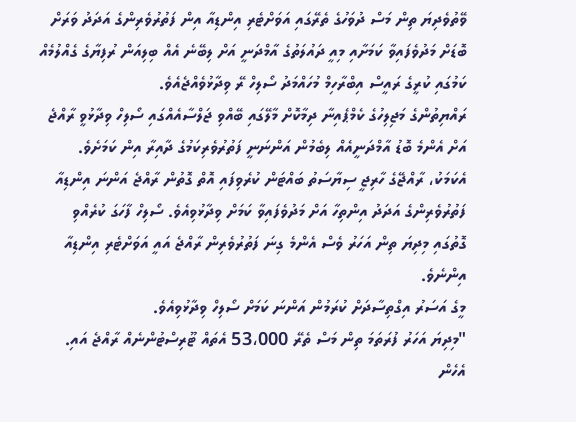ވޭތުވެދިޔަ ތިން މަސް ދުވަހުގެ ތެރޭގައި އަވަށްޓެރި އިންޑިއާ އިން ފަތުރުވެރިންގެ އަދަދު ވަރަށް ބޮޑަށް މަދުވެފައިވާ ކަމަށާއި މިއީ ދައުލަތުގެ އާމްދަނީ އަށް ލިބޭނެ އެއް ބިލިއަން ރުފިޔާގެ ގެއްލުމެއް ކަމުގައި ކުރީގެ ރައީސް އިބްރާހިމް މުހައްމަދު ސޯލިހް ރޭ ވިދާޅުވެއްޖެއެވެ.
ރައްޔިތުންގެ މަޖިލިހުގެ ކެމްޕެއިނާ ދިމާކޮށް މާލޭގައި ބޭއްވި ޖަލްސާއެއްގައި ސޯލިހް ވިދާޅުވީ ރާއްޖެ އަށް އެންމެ ބޮޑު އާމްދަނީއެއް ލިބެމުން އަންނަނީ ފަތުރުވެރިކަމުގެ ދާއިރާ އިން ކަމަށެވެ. އެކަމަކު، ރާއްޖޭގެ ހާރިޖީ ސިޔާސަތު ބައްޓަން ކުރެވިފައި އޮތް ގޮތުން ރާއްޖެ އަންނަ އިންޑިއާ ފަތުރުވެރިންގެ އަދަދު އިންތިހާ އަށް މަދުވެފައިވާ ކަމަށް ވިދާޅުވިއެވެ. ސޯލިހް ފާހަގަ ކުރެއްވި ގޮތުގައި މިދިޔަ ތިން އަހަރު ވެސް އެންމެ ގިނަ ފަތުރުވެރިން ރާއްޖެ އައީ އަވަށްޓެރި އިންޑިއާ އިންނެވެ.
މީގެ އަސަރު އިގްތިސާދަށް ކުރަމުން އަންނަ ކަމަށް ސޯލިހް ވިދާޅުވިއެވެ.
"މިދިޔަ އަހަރު ފުރަތަމަ ތިން މަސް ތެރޭ 53،000 އެތައް ޓޫރިސްޓުންނެއް ރާއްޖެ އައި. އެހެން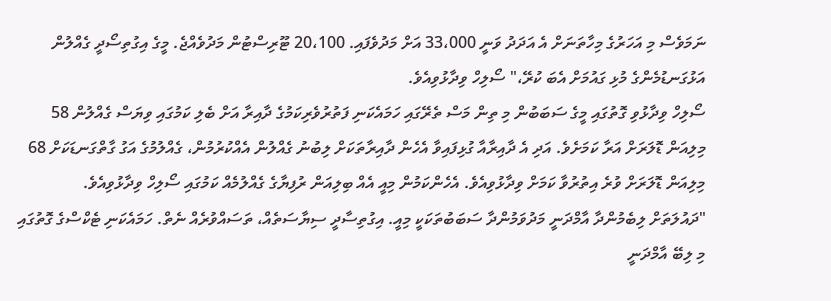ނަމަވެސް މި އަހަރުގެ މިހާތަނަށް އެ އަދަދު ވަނީ 33،000 އަށް މަދުވެފައި. 20،100 ޓޫރިސްޓުން މަދުވެއްޖެ. މީގެ އިގުތިސޯދީ ގެއްލުން އަޅުގަނޑުމެންގެ މުޅި ގައުމަށް އެބަ ކުރޭ،" ސޯލިހް ވިދާޅުވިއެވެ.
ސޯލިހް ވިދާޅުވި ގޮތުގައި މީގެ ސަބަބުން މި ތިން މަސް ތެރޭގައި ހަމައެކަނި ފަތުރުވެރިކަމުގެ ދާއިރާ އަށް ބެލި ކަމުގައި ވިޔަސް ގެއްލުން 58 މިލިއަން ޑޮލަރަށް އަރާ ކަމަށެވެ. އަދި އެ ދާއިރާއާ ގުޅިފައިވާ އެހެން ދާއިރާތަކަށް ލިބުނު ގެއްލުން އެއްކުރުމުން، ގެއްލުމުގެ އަގު ގާތްގަނޑަކަށް 68 މިލިއަން ޑޮލަރަށް ވުރެ އިތުރުވާ ކަމަށް ވިދާޅުވިއެވެ. އެހެންކަމުން މިއީ އެއް ބިލިއަން ރުފިޔާގެ ގެއްލުމެއް ކަމުގައި ސޯލިހް ވިދާޅުވިއެވެ.
"ދައުލަތަށް ލިބެމުންދާ އާމްދަނީ މަދުވަމުންދާ ސަބަބުތަކަކީ މިއީ. އިގުތިސާދީ ސިޔާސަތެއް، ތަސައްވުރެއް ނެތް. ހަމައެކަނި ޓެކްސްގެ ގޮތުގައި މި ލިބޭ އާމްދަނީ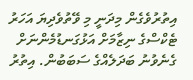އިތުރުވެގެން މިދަނީ މި ވޭތުވެދިޔަ އަހަރު ޓެކްސްގެ ނިޒާމަށް އަޅުގަނޑުމެންނަށް ގެނެވުނު ބަދަލެއްގެ ސަބަބުން. އިތުރު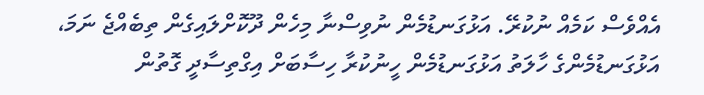އެއްވެސް ކަމެއް ނުކުރޭ. އަޅުގަނޑުމެން ނުވިސްނާ މިހެން ދޫކޮށްލައިގެން ތިބެއްޖެ ނަމަ، އަޅުގަނޑުމެންގެ ހާލަތު އަޅުގަނޑުމެން ހީނުކުރާ ހިސާބަށް އިގްތިސާދީ ގޮތުން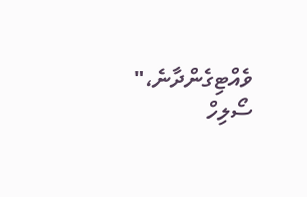ވެއްޓިގެންދާނެ،" ސޯލިހް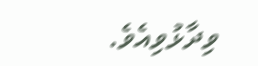ވިދާޅުވިއެވެ.